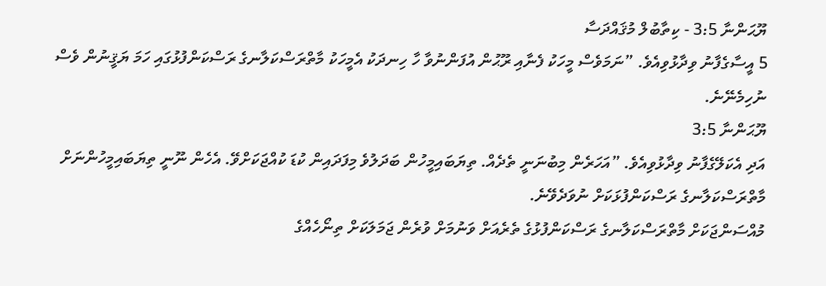ޔޫޙަންނާ 3:5 - ކިތާބުލް މުޤައްދަސާ
5 އީސާގެފާނު ވިދާޅުވިއެވެ. ”ނަމަވެސް މީހަކު ފެނާއި ރޫޙުން އުފަންނުވާ ހާ ހިނދަކު އެމީހަކު މާތްރަސްކަލާނގެ ރަސްކަންފުޅުގައި ހަމަ ޔަޤީނުން ވެސް ނުހިމެނޭނެ.
ޔޫޙަންނާ 3:5
އަދި އެކަލޭގެފާނު ވިދާޅުވިއެވެ. ”އަހަރެން މިބުނަނީ ތެދެއް. ތިޔަބައިމީހުން ބަދަލުވެ މިފަދައިން ކުޑަ ކުއްޖަކަށްވޭ. އެހެން ނޫނީ ތިޔަބައިމީހުންނަށް މާތްރަސްކަލާނގެ ރަސްކަންފުޅަކަށް ނުވަދެވޭނެ.
މުއްސަންޖަކަށް މާތްރަސްކަލާނގެ ރަސްކަންފުޅުގެ ތެރެއަށް ވަނުމަށް ވުރެން ޖަމަލަކަށް ތިނޯހެއްގެ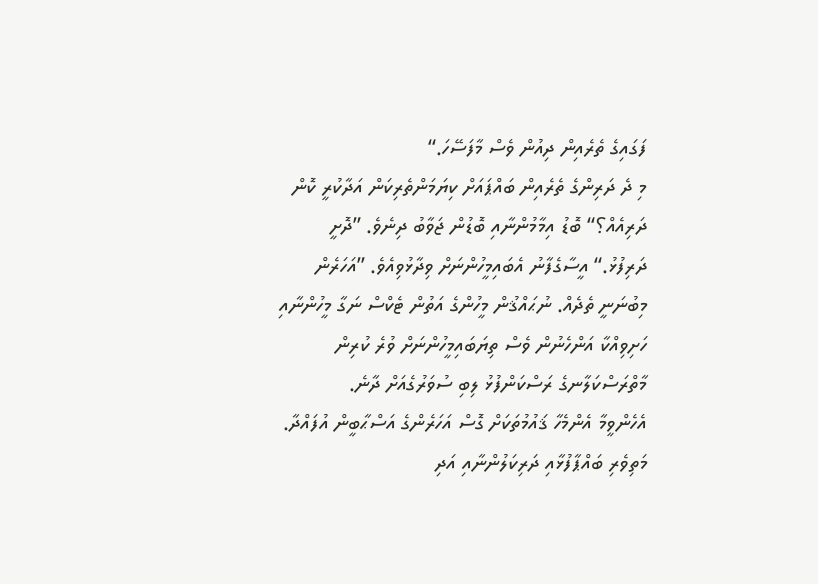ފަގައިގެ ތެރެއިން ދިއުން ވެސް މާފަސޭހަ.“
މި ދެ ދަރިންގެ ތެރެއިން ބައްޕައަށް ކިޔަމަންތެރިކަން އަދާކުރީ ކޮން ދަރިއެއް؟“ ބޮޑު އިމާމުންނާއި ބޮޑުން ޖަވާބު ދިނެވެ. ”ދޮށީ ދަރިފުޅު.“ އީސާގެފާނު އެބައިމީހުންނަށް ވިދާޅުވިއެވެ. ”އަހަރެން މިބުނަނީ ތެދެއް. ނުޙައްޤުން މީހުންގެ އަތުން ޓެކްސް ނަގާ މީހުންނާއި ހަށިވިއްކާ އަންހެނުން ވެސް ތިޔަބައިމީހުންނަށް ވުރެ ކުރިން މާތްރަސްކަލާނގެ ރަސްކަންފުޅު ލިބި ސުވަރުގެއަށް ދާނެ.
އެހެންވީމާ އެންމެހާ ޤައުމުތަކަށް ގޮސް އަހަރެންގެ އަސްޙާބީން އުފައްދާ. މަތިވެރި ބައްޕާފުޅާއި ދަރިކަލުންނާއި އަދި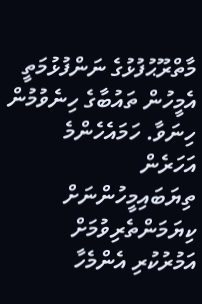މާތްރޫޙުފުޅުގެ ނަންފުޅުމަތީ އެމީހުން ތައުބާގެ ހިނެވުމުން ހިނަވާ. ހަމައެހެންމެ އަހަރެން ތިޔަބައިމީހުންނަށް ކިޔަމަންތެރިވުމަށް އަމުރުކުރި އެންމެހާ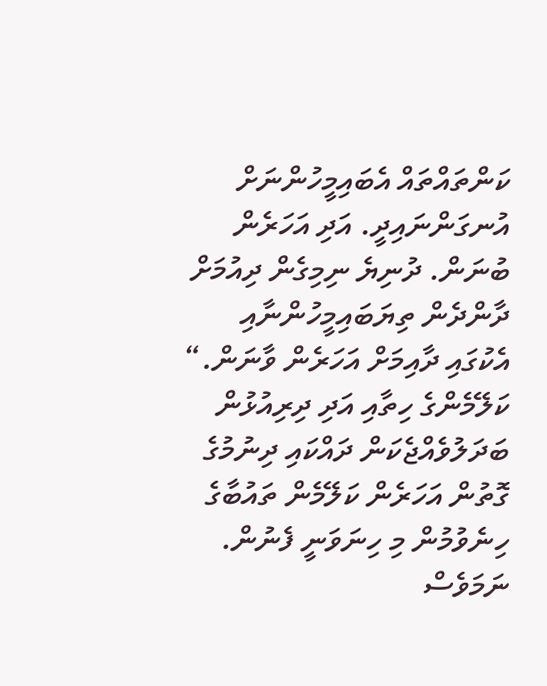ކަންތައްތައް އެބައިމީހުންނަށް އުނގަންނައިދީ. އަދި އަހަރެން ބުނަން. ދުނިޔެ ނިމިގެން ދިއުމަށް ދާންދެން ތިޔަބައިމީހުންނާއި އެކުގައި ދާއިމަށް އަހަރެން ވާނަން.“
ކަލޭމެންގެ ހިތާއި އަދި ދިރިއުޅުން ބަދަލުވެއްޖެކަން ދައްކައި ދިނުމުގެ ގޮތުން އަހަރެން ކަލޭމެން ތައުބާގެ ހިނެވުމުން މި ހިނަވަނީ ފެނުން. ނަމަވެސް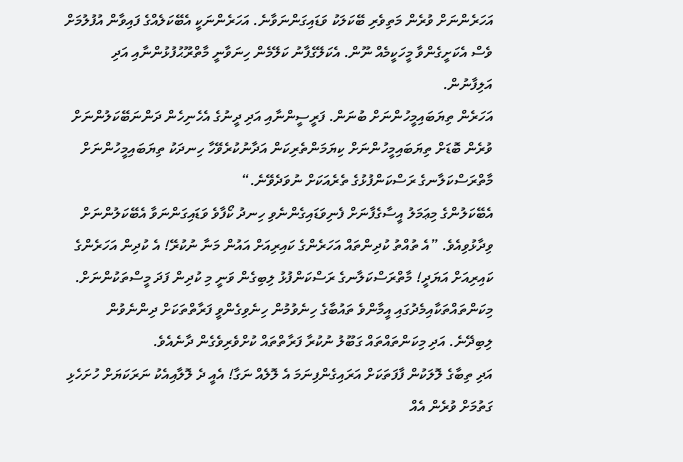އަހަރެންނަށް ވުރެން މަތިވެރި ބޭކަލަކު ވަޑައިގަންނަވާނެ. އަހަރެންނަކީ އެބޭކަލެއްގެ ފައިވާން އުފުލުމަށް ވެސް އެކަށީގެންވާ މީހަކީމެއް ނޫން. އެކަލޭގެފާނު ކަލޭމެން ހިނަވާނީ މާތްރޫޙުފުޅުންނާއި އަދި އަލިފާނުން.
އަހަރެން ތިޔަބައިމީހުންނަށް ބުނަން. ފަރީސީންނާއި އަދި ދީނުގެ އެހެނިހެން ދަންނަބޭކަލުންނަށް ވުރެން ބޮޑަށް ތިޔަބައިމީހުންނަށް ކިޔަމަންތެރިކަން އަދާނުކުރެވޭހާ ހިނދަކު ތިޔަބައިމީހުންނަށް މާތްރަސްކަލާނގެ ރަސްކަންފުޅުގެ ތެރެއަކަށް ނުވަދެވޭނެ.“
އެބޭކަލުންގެ މިޢަމަލު އީސާގެފާނަށް ފެނިވަޑައިގެންނެވި ހިނދު ކޯފާވެ ވަޑައިގަންނަވާ އެބޭކަލުންނަށް ވިދާޅުވިއެވެ. ”އެ ތުއްތު ކުދިންތައް އަހަރެންގެ ކައިރިއަށް އައުން މަނާ ނުކުރޭ! އެ ކުދިން އަހަރެންގެ ކައިރިއަށް އަޔަދީ! މާތްރަސްކަލާނގެ ރަސްކަންފުޅު ލިބިގެން ވަނީ މި ކުދިން ފަދަ މީސްތަކުންނަށް.
މިކަންތައްތަކާއިމެދުގައި އީމާންވެ ތައުބާގެ ހިނެވުމުން ހިނެވިގެންވީ ފަރާތްތަކަށް ދިންނެވުން ލިބިދޭނެ. އަދި މިކަންތައްތައް ގަބޫލު ނުކުރާ ފަރާތްތައް ކުށްވެރިވެގެން ދާނެއެވެ.
އަދި ތިބާގެ ލޮލަކުން ފާފަތަކަށް އަރައިގެންފިނަމަ އެ ލޮލެއް ނަގާ! އެއީ ދެ ލޮލާއިއެކު ނަރަކަޔަށް ހުށަހެޅި ގަތުމަށް ވުރެން އެއް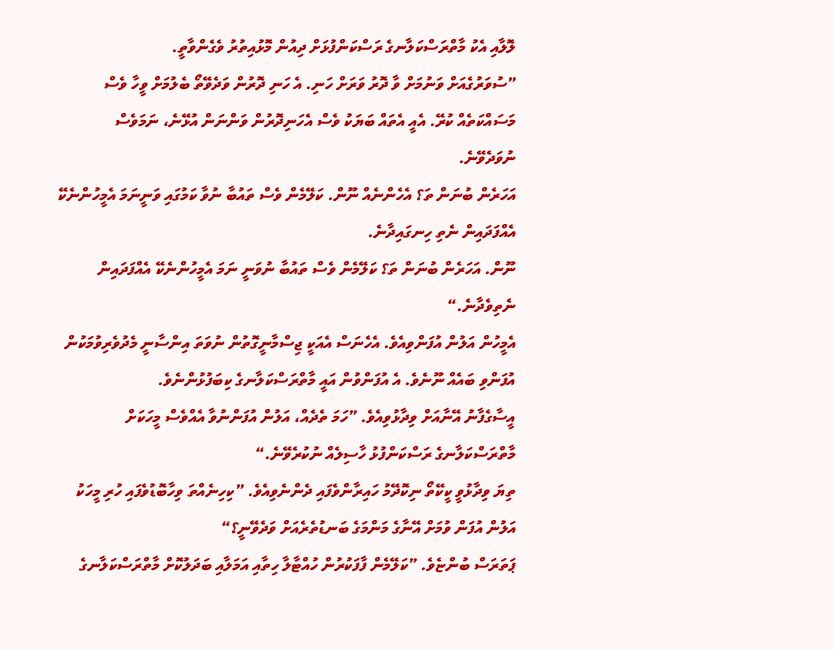ލޮލާއި އެކު މާތްރަސްކަލާނގެ ރަސްކަންފުޅަށް ދިއުން މޮޅުއިތުރު ވެގެންވާތީ.
”ސުވަރުގެއަށް ވަނުމަށް ވާ ދޮރު ވަރަށް ހަނި. އެ ހަނި ދޮރުން ވަދެވޭތޯ ބެލުމަށް ވީހާ ވެސް މަސައްކަތެއް ކުރޭ. އެއީ އެތައް ބަޔަކު ވެސް އެހަނިދޮރުން ވަންނަން އުޅޭނެ، ނަމަވެސް ނުވަދެވޭނެ.
އަހަރެން ބުނަން ތަ؟ އެހެންނެއް ނޫން. ކަލޭމެން ވެސް ތައުބާ ނުވާ ކަމުގައި ވަނީނަމަ އެމީހުންނެކޭ އެއްފަދައިން ނެތި ހިނގައިދާނެ.
ނޫން. އަހަރެން ބުނަން ތަ؟ ކަލޭމެން ވެސް ތައުބާ ނުވަނީ ނަމަ އެމީހުންނެކޭ އެއްފަދައިން ނެތިވެދާނެ.“
އެމީހުން އަލުން އުފަންވިއެވެ. އެހެނަސް އެއަކީ ޖިސްމާނީގޮތުން ނުވަތަ އިންސާނީ މެދުވެރިވުމަކުން އުފަންވި ބައެއް ނޫނެވެ. އެ އުފަންވުން އައީ މާތްރަސްކަލާނގެ ކިބަފުޅުންނެވެ.
އީސާގެފާނު އޭނާއަށް ވިދާޅުވިއެވެ. ”ހަމަ ތެދެއް، އަލުން އުފަންނުވާ އެއްވެސް މީހަކަށް މާތްރަސްކަލާނގެ ރަސްކަންފުޅު ހާސިލެއް ނުކުރެވޭނެ.“
ތިޔަ ވިދާޅުވީ ކީކޭތޯ ނިކޮދޭމު ހައިރާންވެފައި ދެންނެވިއެވެ. ”ކިހިނެއްތަ ވިހާބޮޑުވެފައި ހުރި މީހަކު އަލުން އުފަން ވުމަށް އޭނާގެ މަންމަގެ ބަނޑުތެރެއަށް ވަދެވޭނީ؟“
ޕަތަރަސް ބުންޏެވެ. ”ކަލޭމެން ފާފަކުރުން ހުއްޓާލާ ހިތާއި އަމަލާއި ބަދަލުކޮށް މާތްރަސްކަލާނގެ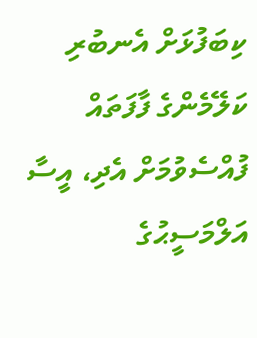ކިބަފުޅަށް އެނބުރި ކަލޭމެންގެ ފާފަތައް ފުއްސެވުމަށް އެދި، އީސާ އަލްމަސީޙުގެ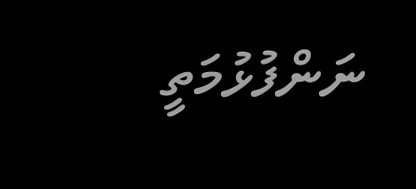ނަންފުޅުމަތީ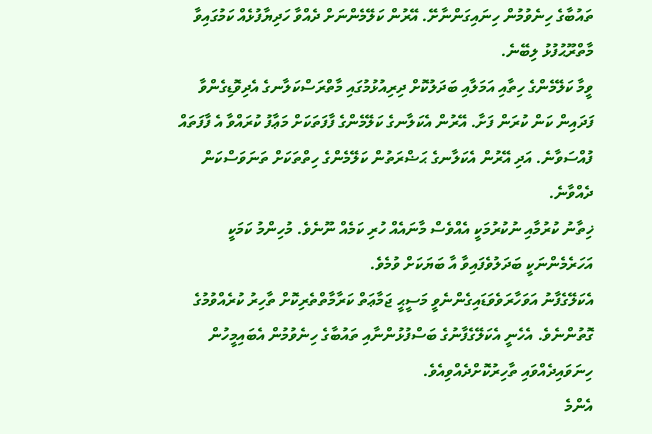ތައުބާގެ ހިނެވުމުން ހިނައިގަންނާށޭ. އޭރުން ކަލޭމެންނަށް ދެއްވާ ހަދިޔާފުޅެއް ކަމުގައިވާ މާތްރޫޙުފުޅު ލިބޭނެ.
ވީމާ ކަލޭމެންގެ ހިތާއި އަމަލާއި ބަދަލުކޮށް ދިރިއުޅުމުގައި މާތްރަސްކަލާނގެ އެދިވޮޑިގެންވާ ފަދައިން ކަން ކުރަން ފަށާ. އޭރުން އެކަލާނގެ ކަލޭމެންގެ ފާފަތަކަށް މަޢާފު ކުރައްވާ އެ ފާފަތައް ފުއްސަވާނެ. އަދި އޭރުން އެކަލާނގެ ޙަޟްރަތުން ކަލޭމެންގެ ހިތްތަކަށް ތަނަވަސްކަން ދެއްވާނެ.
ޚިތާނު ކުރުމާއި ނުކުރުމަކީ އެއްވެސް މާނައެއް ހުރި ކަމެއް ނޫނެވެ. މުހިންމު ކަމަކީ އަހަރެމެންނަކީ ބަދަލުވެފައިވާ އާ ބަޔަކަށް ވުމެވެ.
އެކަލޭގެފާނު އަވަހާރަވެވަޑައިގެންނެވީ މަސީޙީ ޖަމާޢަތް ކަރާމާތްތެރިކޮށް ތާހިރު ކުރެއްވުމުގެ ގޮތުންނެވެ. އެހެނީ އެކަލޭގެފާނުގެ ބަސްފުޅުންނާއި ތައުބާގެ ހިނެވުމުން އެބައިމީހުން ހިނަވައިދެއްވައި ތާހިރުކޮށްދެއްވިއެވެ.
އެންމެ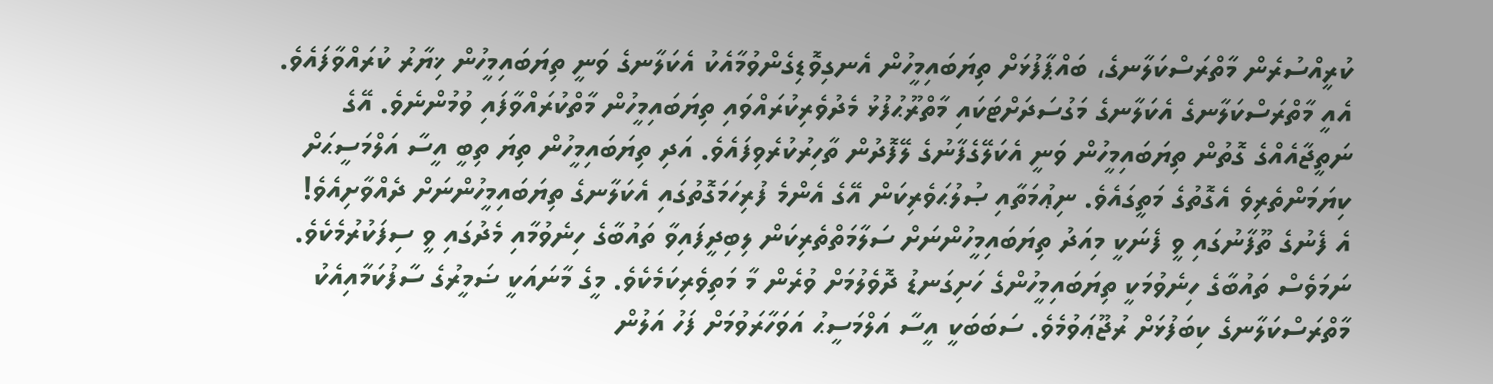ކުރީއްސުރެން މާތްރަސްކަލާނގެ، ބައްޕާފުޅަށް ތިޔަބައިމީހުން އެނގިވޮޑިގެންވުމާއެކު އެކަލާނގެ ވަނީ ތިޔަބައިމީހުން ޚިޔާރު ކުރައްވާފައެވެ. އެއީ މާތްރަސްކަލާނގެ އެކަލާނގެ މަގުސަދަށްޓަކައި މާތްރޫޙުފުޅު މެދުވެރިކުރައްވައި ތިޔަބައިމީހުން މާތްކުރައްވާފައި ވުމުންނެވެ. އޭގެ ނަތީޖާއެއްގެ ގޮތުން ތިޔަބައިމީހުން ވަނީ އެކަލޭގެފާނުގެ ލޭފޮދުން ތާހިރުކުރެވިފައެވެ. އަދި ތިޔަބައިމީހުން ތިޔަ ތިބީ އީސާ އަލްމަސީޙަށް ކިޔަމަންތެރިވެ އެގޮތުގެ މަތީގައެވެ. ނިޢުމަތާއި ޞުލުޙަވެރިކަން އޭގެ އެންމެ ފުރިހަމަގޮތުގައި އެކަލާނގެ ތިޔަބައިމީހުންނަށް ދެއްވާށިއެވެ!
އެ ފެނުގެ ތޫފާނުގައި ވީ ފެނަކީ މިއަދު ތިޔަބައިމީހުންނަށް ސަލާމަތްތެރިކަން ލިބިދީފައިވާ ތައުބާގެ ހިނެވުމާއި މެދުގައި ވީ ސިފަކުރުމެކެވެ. ނަމަވެސް ތައުބާގެ ހިނެވުމަކީ ތިޔަބައިމީހުންގެ ހަށިގަނޑު ދޮވެލުމަށް ވުރެން މާ މަތިވެރިކަމެކެވެ. މީގެ މާނައަކީ ޟަމީރުގެ ސާފުކަމާއިއެކު މާތްރަސްކަލާނގެ ކިބަފުޅަށް ރުޖޫޢަވުމެވެ. ސަބަބަކީ އީސާ އަލްމަސީޙު އަވަހާރަވުމަށް ފަހު އަލުން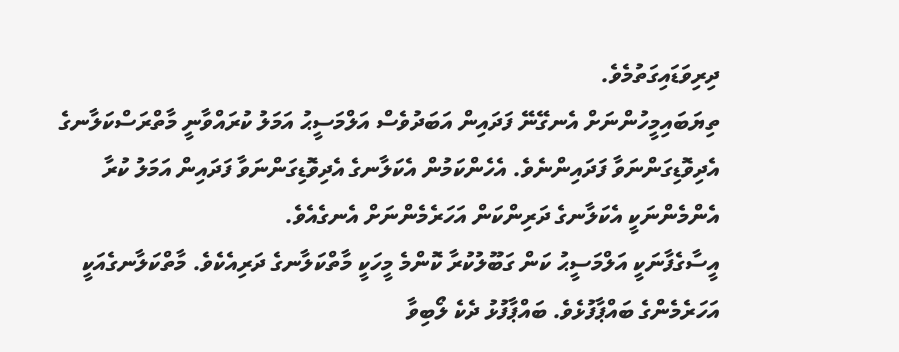ދިރިވަޑައިގަތުމެވެ.
ތިޔަބައިމީހުންނަށް އެނގޭނޭ ފަދައިން އަބަދުވެސް އަލްމަސީޙު އަމަލު ކުރައްވާނީ މާތްރަސްކަލާނގެ އެދިވޮޑިގަންނަވާ ފަދައިންނެވެ. އެހެންކަމުން އެކަލާނގެ އެދިވޮޑިގަންނަވާ ފަދައިން އަމަލު ކުރާ އެންމެންނަކީ އެކަލާނގެ ދަރިންކަން އަހަރެމެންނަށް އެނގެއެވެ.
އީސާގެފާނަކީ އަލްމަސީޙު ކަން ގަބޫލުކުރާ ކޮންމެ މީހަކީ މާތްކަލާނގެ ދަރިއެކެވެ. މާތްކަލާނގެއަކީ އަހަރެމެންގެ ބައްޕާފުޅެވެ. ބައްޕާފުޅު ދެކެ ލޯބިވާ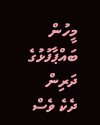މީހުން ބައްޕާފުޅުގެ ދަރިން ދެކެ ވެސް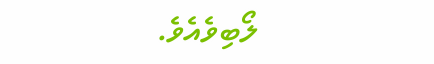ލޯބިވެއެވެ.